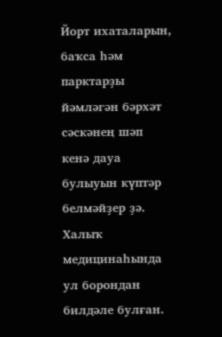Йорт ихаталарын, баҡса һәм парктарҙы йәмләгән бәрхәт сәскәнең шәп кенә дауа булыуын күптәр белмәйҙер ҙә. Халыҡ медицинаһында ул борондан билдәле булған.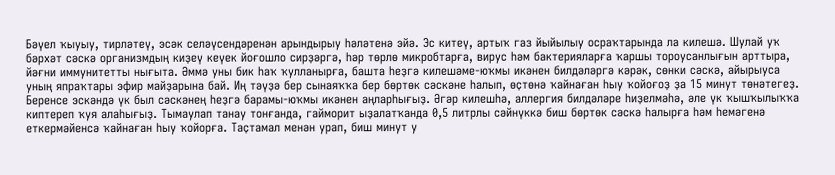Бәүел ҡыуыу, тирләтеү, эсәк селәүсендәренән арындырыу һәләтенә эйә. Эс китеү, артыҡ газ йыйылыу осраҡтарында ла килешә. Шулай уҡ бәрхәт сәскә организмдың киҙеү кеүек йоғошло сирҙәргә, һәр төрлө микробтарға, вирус һәм бактерияларға ҡаршы тороусанлығын арттыра, йәғни иммунитетты нығыта. Әммә уны бик һаҡ ҡулланырға, башта һеҙгә килешәме-юҡмы икәнен билдәләргә кәрәк, сөнки сәскә, айырыуса уның япраҡтары эфир майҙарына бай. Иң тәүҙә бер сынаяҡҡа бер бөртөк сәскәне һалып, өҫтөнә ҡайнаған һыу ҡойоғоҙ ҙа 15 минут төнәтегеҙ. Беренсе эскәндә үк был сәскәнең һеҙгә барамы-юҡмы икәнен аңларһығыҙ. Әгәр килешһә, аллергия билдәләре һиҙелмәһә, әле үк ҡышҡылыҡҡа киптереп ҡуя алаһығыҙ. Тымаулап танау тонғанда, гайморит ыҙалатҡанда 0,5 литрлы сәйнүккә биш бөртөк сәскә һалырға һәм һемәгенә еткермәйенсә ҡайнаған һыу ҡойорға. Таҫтамал менән урап, биш минут у